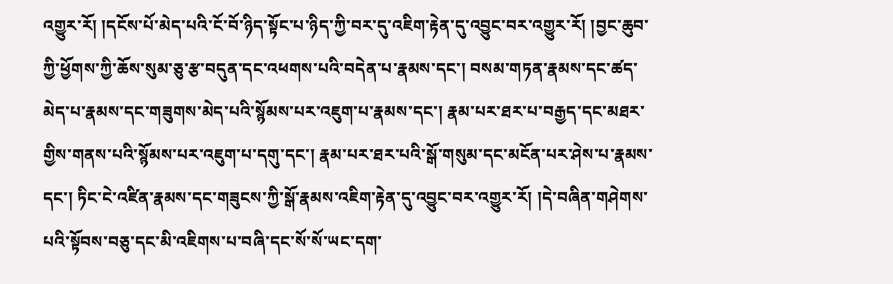འགྱུར་རོ། །དངོས་པོ་མེད་པའི་ངོ་བོ་ཉིད་སྟོང་པ་ཉིད་ཀྱི་བར་དུ་འཇིག་རྟེན་དུ་འབྱུང་བར་འགྱུར་རོ། །བྱང་ཆུབ་ཀྱི་ཕྱོགས་ཀྱི་ཆོས་སུམ་ཅུ་རྩ་བདུན་དང་འཕགས་པའི་བདེན་པ་རྣམས་དང་། བསམ་གཏན་རྣམས་དང་ཚད་མེད་པ་རྣམས་དང་གཟུགས་མེད་པའི་སྙོམས་པར་འཇུག་པ་རྣམས་དང་། རྣམ་པར་ཐར་པ་བརྒྱད་དང་མཐར་གྱིས་གནས་པའི་སྙོམས་པར་འཇུག་པ་དགུ་དང་། རྣམ་པར་ཐར་པའི་སྒོ་གསུམ་དང་མངོན་པར་ཤེས་པ་རྣམས་དང་། ཏིང་ངེ་འཛིན་རྣམས་དང་གཟུངས་ཀྱི་སྒོ་རྣམས་འཇིག་རྟེན་དུ་འབྱུང་བར་འགྱུར་རོ། །དེ་བཞིན་གཤེགས་པའི་སྟོབས་བཅུ་དང་མི་འཇིགས་པ་བཞི་དང་སོ་སོ་ཡང་དག་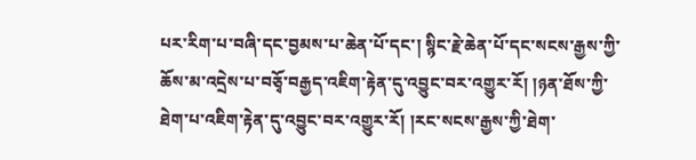པར་རིག་པ་བཞི་དང་བྱམས་པ་ཆེན་པོ་དང་། སྙིང་རྗེ་ཆེན་པོ་དང་སངས་རྒྱས་ཀྱི་ཆོས་མ་འདྲེས་པ་བཅྭོ་བརྒྱད་འཇིག་རྟེན་དུ་འབྱུང་བར་འགྱུར་རོ། །ཉན་ཐོས་ཀྱི་ཐེག་པ་འཇིག་རྟེན་དུ་འབྱུང་བར་འགྱུར་རོ། །རང་སངས་རྒྱས་ཀྱི་ཐེག་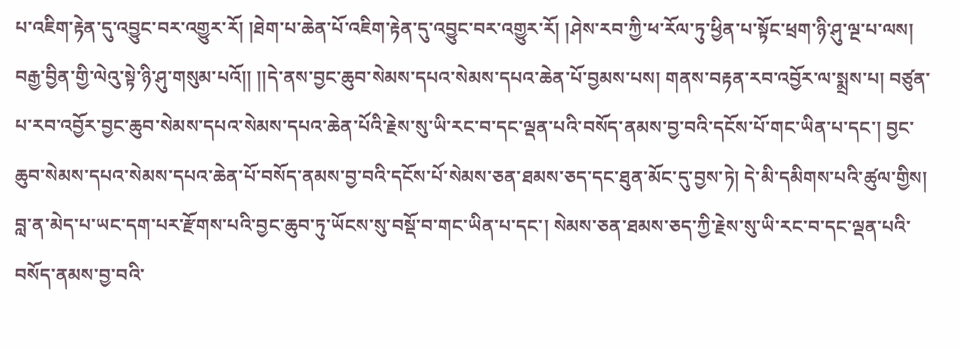པ་འཇིག་རྟེན་དུ་འབྱུང་བར་འགྱུར་རོ། །ཐེག་པ་ཆེན་པོ་འཇིག་རྟེན་དུ་འབྱུང་བར་འགྱུར་རོ། །ཤེས་རབ་ཀྱི་ཕ་རོལ་ཏུ་ཕྱིན་པ་སྟོང་ཕྲག་ཉི་ཤུ་ལྔ་པ་ལས། བརྒྱ་བྱིན་གྱི་ལེའུ་སྟེ་ཉི་ཤུ་གསུམ་པའོ།། །།དེ་ནས་བྱང་ཆུབ་སེམས་དཔའ་སེམས་དཔའ་ཆེན་པོ་བྱམས་པས། གནས་བརྟན་རབ་འབྱོར་ལ་སྨྲས་པ། བཙུན་པ་རབ་འབྱོར་བྱང་ཆུབ་སེམས་དཔའ་སེམས་དཔའ་ཆེན་པོའི་རྗེས་སུ་ཡི་རང་བ་དང་ལྡན་པའི་བསོད་ནམས་བྱ་བའི་དངོས་པོ་གང་ཡིན་པ་དང་། བྱང་ཆུབ་སེམས་དཔའ་སེམས་དཔའ་ཆེན་པོ་བསོད་ནམས་བྱ་བའི་དངོས་པོ་སེམས་ཅན་ཐམས་ཅད་དང་ཐུན་མོང་དུ་བྱས་ཏེ། དེ་མི་དམིགས་པའི་ཚུལ་གྱིས། བླ་ན་མེད་པ་ཡང་དག་པར་རྫོགས་པའི་བྱང་ཆུབ་ཏུ་ཡོངས་སུ་བསྡོ་བ་གང་ཡིན་པ་དང་། སེམས་ཅན་ཐམས་ཅད་ཀྱི་རྗེས་སུ་ཡི་རང་བ་དང་ལྡན་པའི་བསོད་ནམས་བྱ་བའི་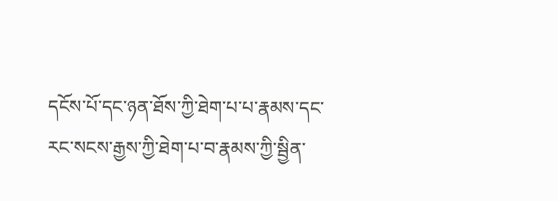དངོས་པོ་དང་ཉན་ཐོས་ཀྱི་ཐེག་པ་པ་རྣམས་དང་རང་སངས་རྒྱས་ཀྱི་ཐེག་པ་བ་རྣམས་ཀྱི་སྦྱིན་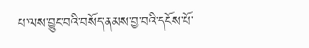པ་ལས་བྱུང་བའི་བསོད་ནམས་བྱ་བའི་དངོས་པོ་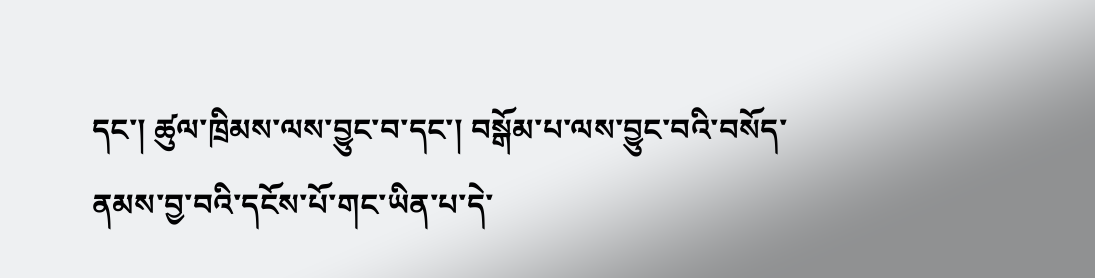དང་། ཚུལ་ཁྲིམས་ལས་བྱུང་བ་དང་། བསྒོམ་པ་ལས་བྱུང་བའི་བསོད་ནམས་བྱ་བའི་དངོས་པོ་གང་ཡིན་པ་དེ་